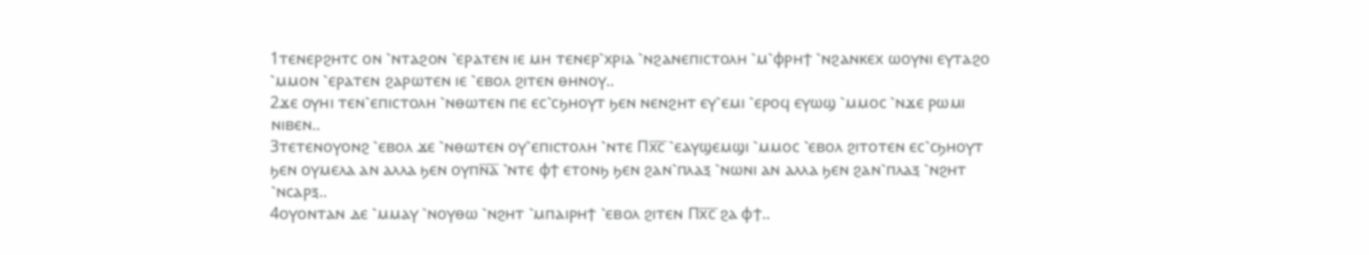1ⲧⲉⲛⲉⲣϩⲏⲧⲥ ⲟⲛ ⳿ⲛⲧⲁϩⲟⲛ ⳿ⲉⲣⲁⲧⲉⲛ ⲓⲉ ⲙⲏ ⲧⲉⲛⲉⲣ⳿ⲭⲣⲓⲁ ⳿ⲛϩⲁⲛⲉⲡⲓⲥⲧⲟⲗⲏ ⳿ⲙ⳿ⲫⲣⲏϯ ⳿ⲛϩⲁⲛⲕⲉⲭ ⲱⲟⲩⲛⲓ ⲉⲩⲧⲁϩⲟ ⳿ⲙⲙⲟⲛ ⳿ⲉⲣⲁⲧⲉⲛ ϩⲁⲣⲱⲧⲉⲛ ⲓⲉ ⳿ⲉⲃⲟⲗ ϩⲓⲧⲉⲛ ⲑⲏⲛⲟⲩ..
2ϫⲉ ⲟⲩⲏⲓ ⲧⲉⲛ⳿ⲉⲡⲓⲥⲧⲟⲗⲏ ⳿ⲛⲑⲱⲧⲉⲛ ⲡⲉ ⲉⲥ⳿ⲥϧⲏⲟⲩⲧ ϧⲉⲛ ⲛⲉⲛϩⲏⲧ ⲉⲩ⳿ⲉⲙⲓ ⳿ⲉⲣⲟϥ ⲉⲩⲱϣ ⳿ⲙⲙⲟⲥ ⳿ⲛϫⲉ ⲣⲱⲙⲓ ⲛⲓⲃⲉⲛ..
3ⲧⲉⲧⲉⲛⲟⲩⲟⲛϩ ⳿ⲉⲃⲟⲗ ϫⲉ ⳿ⲛⲑⲱⲧⲉⲛ ⲟⲩ⳿ⲉⲡⲓⲥⲧⲟⲗⲏ ⳿ⲛⲧⲉ Ⲡⲭ̅ⲥ̅ ⳿ⲉⲁⲩϣⲉⲙϣⲓ ⳿ⲙⲙⲟⲥ ⳿ⲉⲃⲟⲗ ϩⲓⲧⲟⲧⲉⲛ ⲉⲥ⳿ⲥϧⲏⲟⲩⲧ ϧⲉⲛ ⲟⲩⲙⲉⲗⲁ ⲁⲛ ⲁⲗⲗⲁ ϧⲉⲛ ⲟⲩⲡⲛ̅ⲁ̅ ⳿ⲛⲧⲉ ⲫϯ ⲉⲧⲟⲛϧ ϧⲉⲛ ϩⲁⲛ⳿ⲡⲗⲁⲝ ⳿ⲛⲱⲛⲓ ⲁⲛ ⲁⲗⲗⲁ ϧⲉⲛ ϩⲁⲛ⳿ⲡⲗⲁⲝ ⳿ⲛϩⲏⲧ ⳿ⲛⲥⲁⲣⲝ..
4ⲟⲩⲟⲛⲧⲁⲛ ⲇⲉ ⳿ⲙⲙⲁⲩ ⳿ⲛⲟⲩⲑⲱ ⳿ⲛϩⲏⲧ ⳿ⲙⲡⲁⲓⲣⲏϯ ⳿ⲉⲃⲟⲗ ϩⲓⲧⲉⲛ Ⲡⲭ̅ⲥ̅ ϩⲁ ⲫϯ..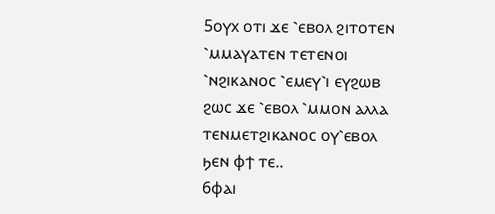5ⲟⲩⲭ ⲟⲧⲓ ϫⲉ ⳿ⲉⲃⲟⲗ ϩⲓⲧⲟⲧⲉⲛ ⳿ⲙⲙⲁⲩⲁⲧⲉⲛ ⲧⲉⲧⲉⲛⲟⲓ ⳿ⲛϩⲓⲕⲁⲛⲟⲥ ⳿ⲉⲙⲉⲩ⳿ⲓ ⲉⲩϩⲱⲃ ϩⲱⲥ ϫⲉ ⳿ⲉⲃⲟⲗ ⳿ⲙⲙⲟⲛ ⲁⲗⲗⲁ ⲧⲉⲛⲙⲉⲧϩⲓⲕⲁⲛⲟⲥ ⲟⲩ⳿ⲉⲃⲟⲗ ϧⲉⲛ ⲫϯ ⲧⲉ..
6ⲫⲁⲓ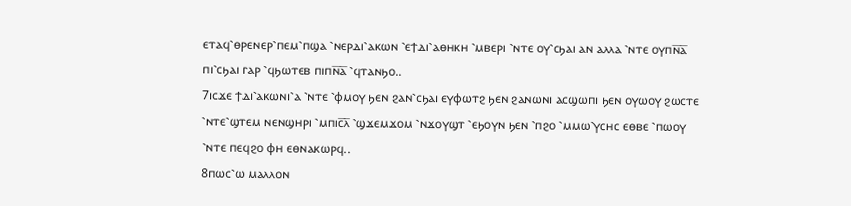ⲉⲧⲁϥ⳿ⲑⲣⲉⲛⲉⲣ⳿ⲡⲉⲙ⳿ⲡϣⲁ ⳿ⲛⲉⲣⲇⲓ⳿ⲁⲕⲱⲛ ⳿ⲉϯⲇⲓ⳿ⲁⲑⲏⲕⲏ ⳿ⲙⲃⲉⲣⲓ ⳿ⲛⲧⲉ ⲟⲩ⳿ⲥϧⲁⲓ ⲁⲛ ⲁⲗⲗⲁ ⳿ⲛⲧⲉ ⲟⲩⲡⲛ̅ⲁ̅ ⲡⲓ⳿ⲥϧⲁⲓ ⲅⲁⲣ ⳿ϥϧⲱⲧⲉⲃ ⲡⲓⲡⲛ̅ⲁ̅ ⳿ϥⲧⲁⲛϧⲟ..
7ⲓⲥϫⲉ ϯⲇⲓ⳿ⲁⲕⲱⲛⲓ⳿ⲁ ⳿ⲛⲧⲉ ⳿ⲫⲙⲟⲩ ϧⲉⲛ ϩⲁⲛ⳿ⲥϧⲁⲓ ⲉⲩⲫⲱⲧϩ ϧⲉⲛ ϩⲁⲛⲱⲛⲓ ⲁⲥϣⲱⲡⲓ ϧⲉⲛ ⲟⲩⲱⲟⲩ ϩⲱⲥⲧⲉ ⳿ⲛⲧⲉ⳿ϣⲧⲉⲙ ⲛⲉⲛϣⲏⲣⲓ ⳿ⲙⲡⲓⲥ̅ⲗ̅ ⳿ϣϫⲉⲙϫⲟⲙ ⳿ⲛϫⲟⲩϣⲧ ⳿ⲉϧⲟⲩⲛ ϧⲉⲛ ⳿ⲡϩⲟ ⳿ⲙⲙⲱ⳿ⲩⲥⲏⲥ ⲉⲑⲃⲉ ⳿ⲡⲱⲟⲩ ⳿ⲛⲧⲉ ⲡⲉϥϩⲟ ⲫⲏ ⲉⲑⲛⲁⲕⲱⲣϥ..
8ⲡⲱⲥ⳿ⲱ ⲙⲁⲗⲗⲟⲛ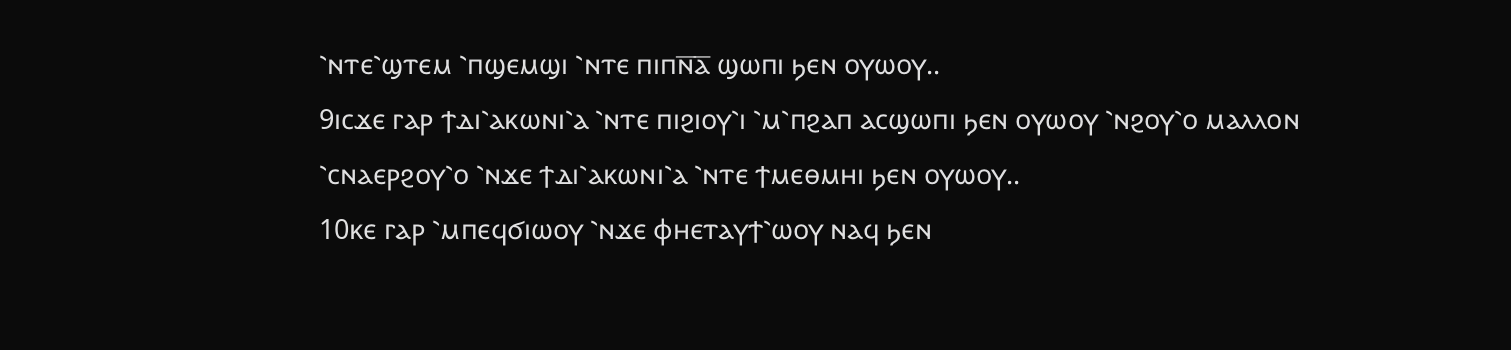⳿ⲛⲧⲉ⳿ϣⲧⲉⲙ ⳿ⲡϣⲉⲙϣⲓ ⳿ⲛⲧⲉ ⲡⲓⲡⲛ̅ⲁ̅ ϣⲱⲡⲓ ϧⲉⲛ ⲟⲩⲱⲟⲩ..
9ⲓⲥϫⲉ ⲅⲁⲣ ϯⲇⲓ⳿ⲁⲕⲱⲛⲓ⳿ⲁ ⳿ⲛⲧⲉ ⲡⲓϩⲓⲟⲩ⳿ⲓ ⳿ⲙ⳿ⲡϩⲁⲡ ⲁⲥϣⲱⲡⲓ ϧⲉⲛ ⲟⲩⲱⲟⲩ ⳿ⲛϩⲟⲩ⳿ⲟ ⲙⲁⲗⲗⲟⲛ ⳿ⲥⲛⲁⲉⲣϩⲟⲩ⳿ⲟ ⳿ⲛϫⲉ ϯⲇⲓ⳿ⲁⲕⲱⲛⲓ⳿ⲁ ⳿ⲛⲧⲉ ϯⲙⲉⲑⲙⲏⲓ ϧⲉⲛ ⲟⲩⲱⲟⲩ..
10ⲕⲉ ⲅⲁⲣ ⳿ⲙⲡⲉϥϭⲓⲱⲟⲩ ⳿ⲛϫⲉ ⲫⲏⲉⲧⲁⲩϯ⳿ⲱⲟⲩ ⲛⲁϥ ϧⲉⲛ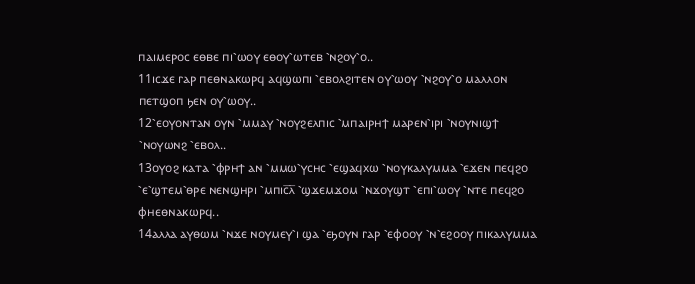ⲡⲁⲓⲙⲉⲣⲟⲥ ⲉⲑⲃⲉ ⲡⲓ⳿ⲱⲟⲩ ⲉⲑⲟⲩ⳿ⲱⲧⲉⲃ ⳿ⲛϩⲟⲩ⳿ⲟ..
11ⲓⲥϫⲉ ⲅⲁⲣ ⲡⲉⲑⲛⲁⲕⲱⲣϥ ⲁϥϣⲱⲡⲓ ⳿ⲉⲃⲟⲗϩⲓⲧⲉⲛ ⲟⲩ⳿ⲱⲟⲩ ⳿ⲛϩⲟⲩ⳿ⲟ ⲙⲁⲗⲗⲟⲛ ⲡⲉⲧϣⲟⲡ ϧⲉⲛ ⲟⲩ⳿ⲱⲟⲩ..
12⳿ⲉⲟⲩⲟⲛⲧⲁⲛ ⲟⲩⲛ ⳿ⲙⲙⲁⲩ ⳿ⲛⲟⲩϩⲉⲗⲡⲓⲥ ⳿ⲙⲡⲁⲓⲣⲏϯ ⲙⲁⲣⲉⲛ⳿ⲓⲣⲓ ⳿ⲛⲟⲩⲛⲓϣϯ ⳿ⲛⲟⲩⲱⲛϩ ⳿ⲉⲃⲟⲗ..
13ⲟⲩⲟϩ ⲕⲁⲧⲁ ⳿ⲫⲣⲏϯ ⲁⲛ ⳿ⲙⲙⲱ⳿ⲩⲥⲏⲥ ⳿ⲉϣⲁϥⲭⲱ ⳿ⲛⲟⲩⲕⲁⲗⲩⲙⲙⲁ ⳿ⲉϫⲉⲛ ⲡⲉϥϩⲟ ⳿ⲉ⳿ϣⲧⲉⲙ⳿ⲑⲣⲉ ⲛⲉⲛϣⲏⲣⲓ ⳿ⲙⲡⲓⲥ̅ⲗ̅ ⳿ϣϫⲉⲙϫⲟⲙ ⳿ⲛϫⲟⲩϣⲧ ⳿ⲉⲡⲓ⳿ⲱⲟⲩ ⳿ⲛⲧⲉ ⲡⲉϥϩⲟ ⲫⲏⲉⲑⲛⲁⲕⲱⲣϥ..
14ⲁⲗⲗⲁ ⲁⲩⲑⲱⲙ ⳿ⲛϫⲉ ⲛⲟⲩⲙⲉⲩ⳿ⲓ ϣⲁ ⳿ⲉϧⲟⲩⲛ ⲅⲁⲣ ⳿ⲉⲫⲟⲟⲩ ⳿ⲛ⳿ⲉϩⲟⲟⲩ ⲡⲓⲕⲁⲗⲩⲙⲙⲁ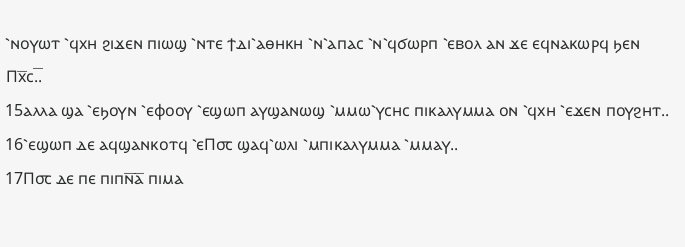⳿ⲛⲟⲩⲱⲧ ⳿ϥⲭⲏ ϩⲓϫⲉⲛ ⲡⲓⲱϣ ⳿ⲛⲧⲉ ϯⲇⲓ⳿ⲁⲑⲏⲕⲏ ⳿ⲛ⳿ⲁⲡⲁⲥ ⳿ⲛ⳿ϥϭⲱⲣⲡ ⳿ⲉⲃⲟⲗ ⲁⲛ ϫⲉ ⲉϥⲛⲁⲕⲱⲣϥ ϧⲉⲛ Ⲡⲭ̅ⲥ.̅.
15ⲁⲗⲗⲁ ϣⲁ ⳿ⲉϧⲟⲩⲛ ⳿ⲉⲫⲟⲟⲩ ⳿ⲉϣⲱⲡ ⲁⲩϣⲁⲛⲱϣ ⳿ⲙⲙⲱ⳿ⲩⲥⲏⲥ ⲡⲓⲕⲁⲗⲩⲙⲙⲁ ⲟⲛ ⳿ϥⲭⲏ ⳿ⲉϫⲉⲛ ⲡⲟⲩϩⲏⲧ..
16⳿ⲉϣⲱⲡ ⲇⲉ ⲁϥϣⲁⲛⲕⲟⲧϥ ⳿ⲉⲠ⳪ ϣⲁϥ⳿ⲱⲗⲓ ⳿ⲙⲡⲓⲕⲁⲗⲩⲙⲙⲁ ⳿ⲙⲙⲁⲩ..
17Ⲡ⳪ ⲇⲉ ⲡⲉ ⲡⲓⲡⲛ̅ⲁ̅ ⲡⲓⲙⲁ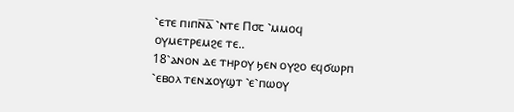⳿ⲉⲧⲉ ⲡⲓⲡⲛ̅ⲁ̅ ⳿ⲛⲧⲉ Ⲡ⳪ ⳿ⲙⲙⲟϥ ⲟⲩⲙⲉⲧⲣⲉⲙϩⲉ ⲧⲉ..
18⳿ⲁⲛⲟⲛ ⲇⲉ ⲧⲏⲣⲟⲩ ϧⲉⲛ ⲟⲩϩⲟ ⲉϥϭⲱⲣⲡ ⳿ⲉⲃⲟⲗ ⲧⲉⲛϫⲟⲩϣⲧ ⳿ⲉ⳿ⲡⲱⲟⲩ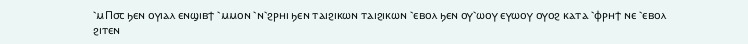⳿ⲙⲠ⳪ ϧⲉⲛ ⲟⲩⲓⲁⲗ ⲉⲛϣⲓⲃϯ ⳿ⲙⲙⲟⲛ ⳿ⲛ⳿ϩⲣⲏⲓ ϧⲉⲛ ⲧⲁⲓϩⲓⲕⲱⲛ ⲧⲁⲓϩⲓⲕⲱⲛ ⳿ⲉⲃⲟⲗ ϧⲉⲛ ⲟⲩ⳿ⲱⲟⲩ ⲉⲩⲱⲟⲩ ⲟⲩⲟϩ ⲕⲁⲧⲁ ⳿ⲫⲣⲏϯ ⲛⲉ ⳿ⲉⲃⲟⲗ ϩⲓⲧⲉⲛ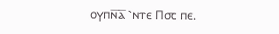ⲟⲩⲡⲛ̅ⲁ̅ ⳿ⲛⲧⲉ Ⲡ⳪ ⲡⲉ.